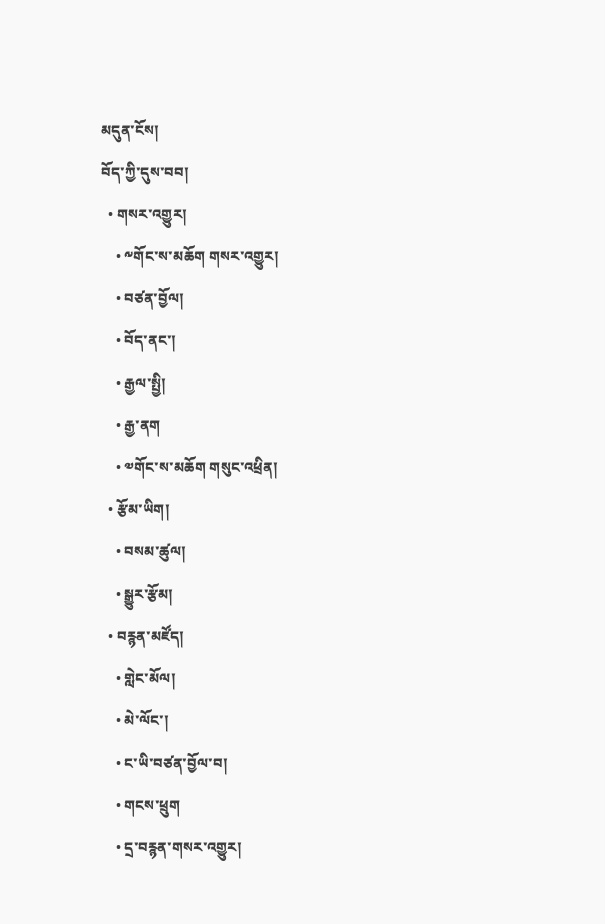མདུན་ངོས།
བོད་ཀྱི་དུས་བབ།
  • གསར་འགྱུར།
    • ༸གོང་ས་མཆོག གསར་འགྱུར།
    • བཙན་བྱོལ།
    • བོད་ནང་།
    • རྒྱལ་སྤྱི།
    • རྒྱ་ནག
    • ༧གོང་ས་མཆོག གསུང་འཕྲིན།
  • རྩོམ་ཡིག།
    • བསམ་ཚུལ།
    • སྒྱུར་རྩོམ།
  • བརྙན་མཛོད།
    • གླེང་མོལ།
    • མེ་ལོང་།
    • ང་ཡི་བཙན་བྱོལ་བ།
    • གངས་ཕྲུག
    • དྲ་བརྙན་གསར་འགྱུར།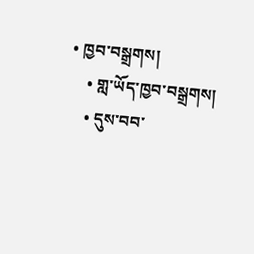• ཁྱབ་བསྒྲགས།
    • གླ་ཡོད་ཁྱབ་བསྒྲགས།
    • དུས་བབ་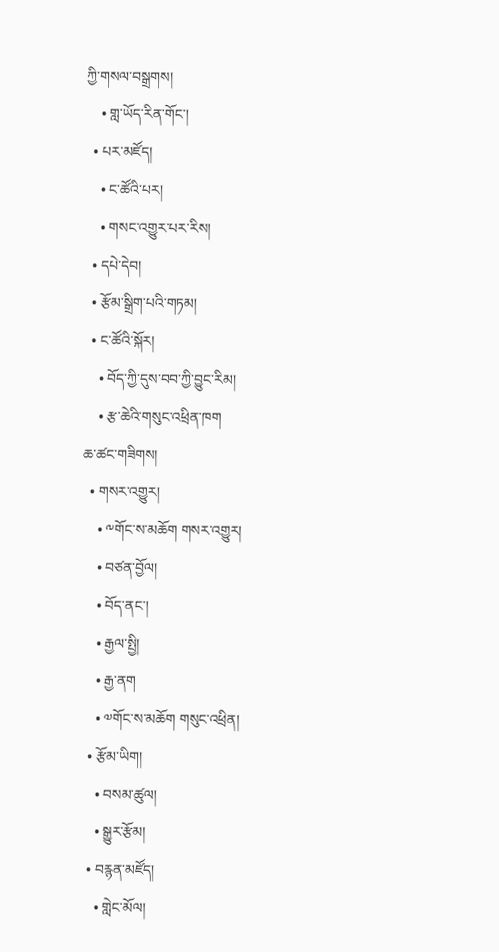ཀྱི་གསལ་བསྒྲགས།
    • གླ་ཡོད་རིན་གོང་།
  • པར་མཛོད།
    • ང་ཚོའི་པར།
    • གསང་འགྱུར་པར་རིས།
  • དཔེ་དེབ།
  • རྩོམ་སྒྲིག་པའི་གཏམ།
  • ང་ཚོའི་སྐོར།
    • བོད་ཀྱི་དུས་བབ་ཀྱི་བྱུང་རིམ།
    • རྩ་ཆེའི་གསུང་འཕྲིན་ཁག
ཆ་ཚང་གཟིགས།
  • གསར་འགྱུར།
    • ༸གོང་ས་མཆོག གསར་འགྱུར།
    • བཙན་བྱོལ།
    • བོད་ནང་།
    • རྒྱལ་སྤྱི།
    • རྒྱ་ནག
    • ༧གོང་ས་མཆོག གསུང་འཕྲིན།
  • རྩོམ་ཡིག།
    • བསམ་ཚུལ།
    • སྒྱུར་རྩོམ།
  • བརྙན་མཛོད།
    • གླེང་མོལ།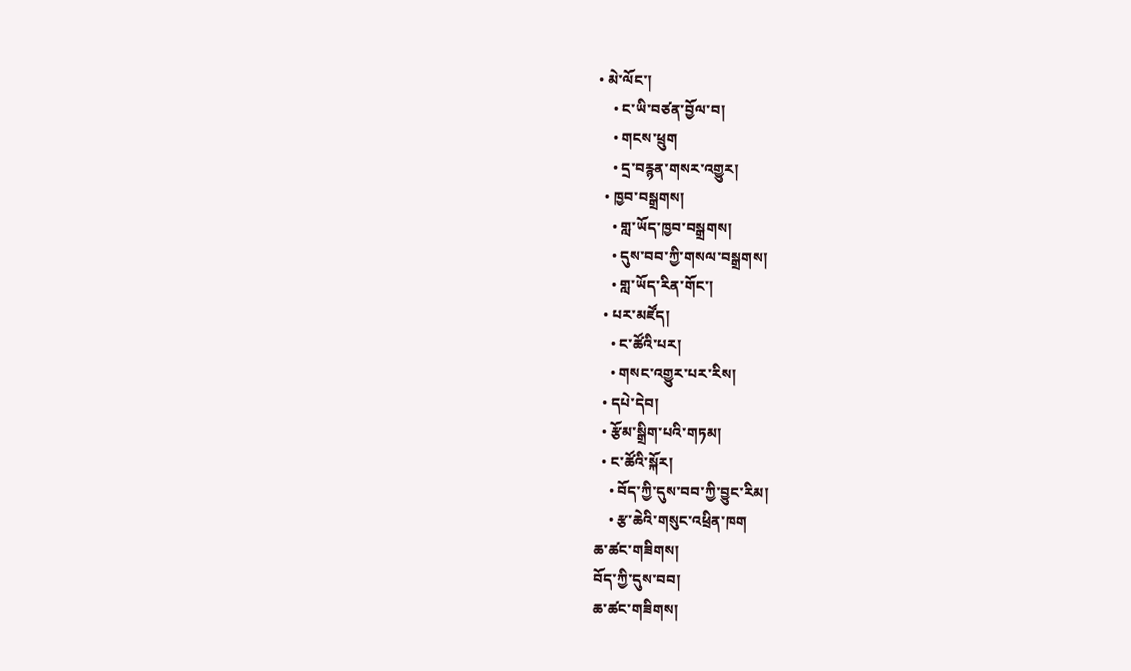• མེ་ལོང་།
    • ང་ཡི་བཙན་བྱོལ་བ།
    • གངས་ཕྲུག
    • དྲ་བརྙན་གསར་འགྱུར།
  • ཁྱབ་བསྒྲགས།
    • གླ་ཡོད་ཁྱབ་བསྒྲགས།
    • དུས་བབ་ཀྱི་གསལ་བསྒྲགས།
    • གླ་ཡོད་རིན་གོང་།
  • པར་མཛོད།
    • ང་ཚོའི་པར།
    • གསང་འགྱུར་པར་རིས།
  • དཔེ་དེབ།
  • རྩོམ་སྒྲིག་པའི་གཏམ།
  • ང་ཚོའི་སྐོར།
    • བོད་ཀྱི་དུས་བབ་ཀྱི་བྱུང་རིམ།
    • རྩ་ཆེའི་གསུང་འཕྲིན་ཁག
ཆ་ཚང་གཟིགས།
བོད་ཀྱི་དུས་བབ།
ཆ་ཚང་གཟིགས།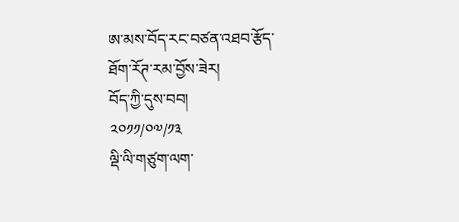ཨ་མས་བོད་རང་བཙན་འཐབ་རྩོད་ཐོག་རོཊ་རམ་བྱོས་ཟེར།
བོད་ཀྱི་དུས་བབ།
༢༠༡༡/༠༧/༡༣
ལྡི་ལི་གཙུག་ལག་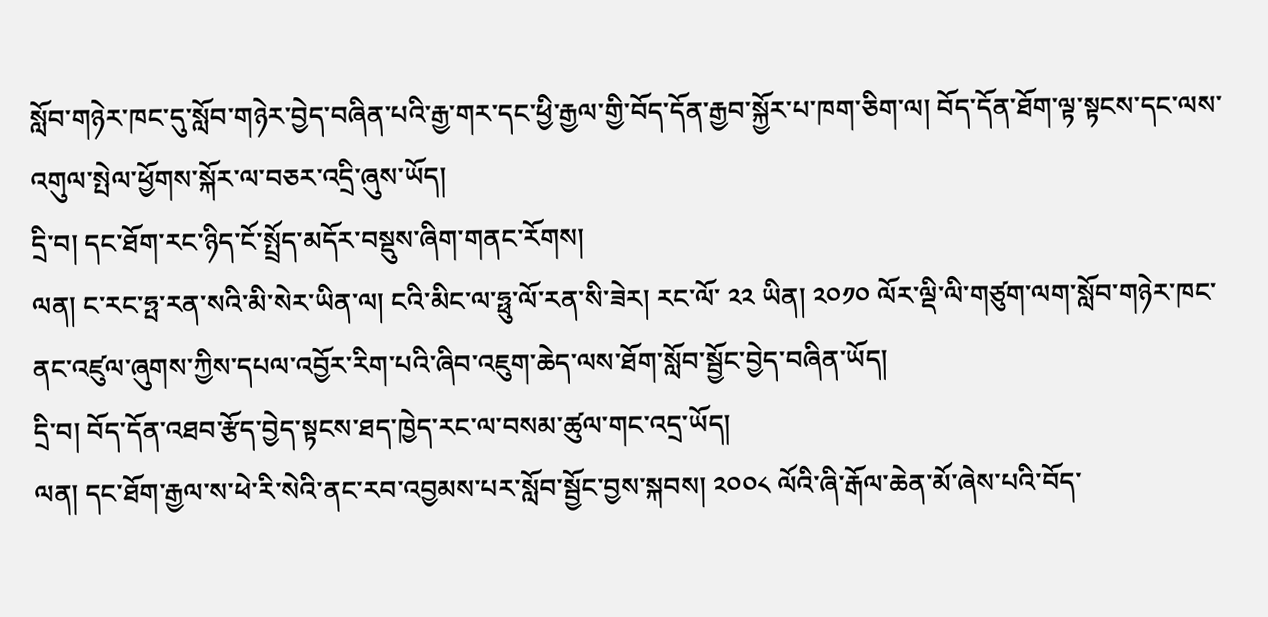སློབ་གཉེར་ཁང་དུ་སློབ་གཉེར་བྱེད་བཞིན་པའི་རྒྱ་གར་དང་ཕྱི་རྒྱལ་གྱི་བོད་དོན་རྒྱབ་སྐྱོར་པ་ཁག་ཅིག་ལ། བོད་དོན་ཐོག་ལྟ་སྟངས་དང་ལས་འགུལ་སྤེལ་ཕྱོགས་སྐོར་ལ་བཅར་འདྲི་ཞུས་ཡོད།
དྲི་བ། དང་ཐོག་རང་ཉིད་ངོ་སྤྲོད་མདོར་བསྡུས་ཞིག་གནང་རོགས།
ལན། ང་རང་ཧྤ་རན་སའི་མི་སེར་ཡིན་ལ། ངའི་མིང་ལ་ཧྥུ་ལོ་རན་སི་ཟེར། རང་ལོ་ ༢༢ ཡིན། ༢༠༡༠ ལོར་ལྡི་ལི་གཙུག་ལག་སློབ་གཉེར་ཁང་ནང་འཛུལ་ཞུགས་ཀྱིས་དཔལ་འབྱོར་རིག་པའི་ཞིབ་འཇུག་ཆེད་ལས་ཐོག་སློབ་སྦྱོང་བྱེད་བཞིན་ཡོད།
དྲི་བ། བོད་དོན་འཐབ་རྩོད་བྱེད་སྟངས་ཐད་ཁྱེད་རང་ལ་བསམ་ཚུལ་གང་འདྲ་ཡོད།
ལན། དང་ཐོག་རྒྱལ་ས་ཕེ་རི་སེའི་ནང་རབ་འབྱམས་པར་སློབ་སྦྱོང་བྱས་སྐབས། ༢༠༠༨ ལོའི་ཞི་རྒོལ་ཆེན་མོ་ཞེས་པའི་བོད་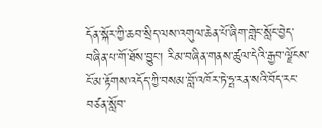དོན་སྐོར་ཀྱི་ཆབ་སྲིད་ལས་འགུལ་ཆེན་པོ་ཞིག་གླེང་སློང་བྱེད་བཞིན་པ་གོ་ཐོས་བྱུང་། རིམ་བཞིན་གནས་ཚུལ་དེའི་རྒྱབ་ལྗོངས་ངོ་མ་རྟོགས་འདོད་ཀྱི་བསམ་བློ་འཁོར་ཏེ་ཧྤ་རན་སའི་བོད་རང་བཙན་སློབ་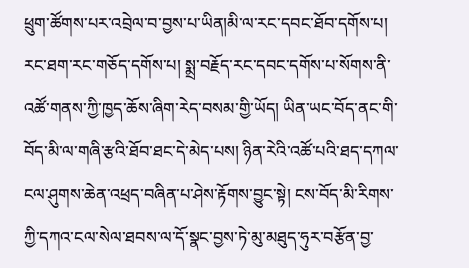ཕྲུག་ཚོགས་པར་འབྲེལ་བ་བྱས་པ་ཡིན།མི་ལ་རང་དབང་ཐོབ་དགོས་པ། རང་ཐག་རང་གཅོད་དགོས་པ། སྨྲ་བརྗོད་རང་དབང་དགོས་པ་སོགས་ནི་འཚོ་གནས་ཀྱི་ཁྱད་ཆོས་ཞིག་རེད་བསམ་གྱི་ཡོད། ཡིན་ཡང་བོད་ནང་གི་བོད་མི་ལ་གཞི་རྩའི་ཐོབ་ཐང་དེ་མེད་པས། ཉིན་རེའི་འཚོ་པའི་ཐད་དཀལ་ངལ་ཤུགས་ཆེན་འཕྲད་བཞིན་པ་ཤེས་རྟོགས་བྱུང་སྟེ། ངས་བོད་མི་རིགས་ཀྱི་དཀའ་ངལ་སེལ་ཐབས་ལ་དོ་སྣང་བྱས་ཏེ་མུ་མཐུད་ཧུར་བརྩོན་བྱ་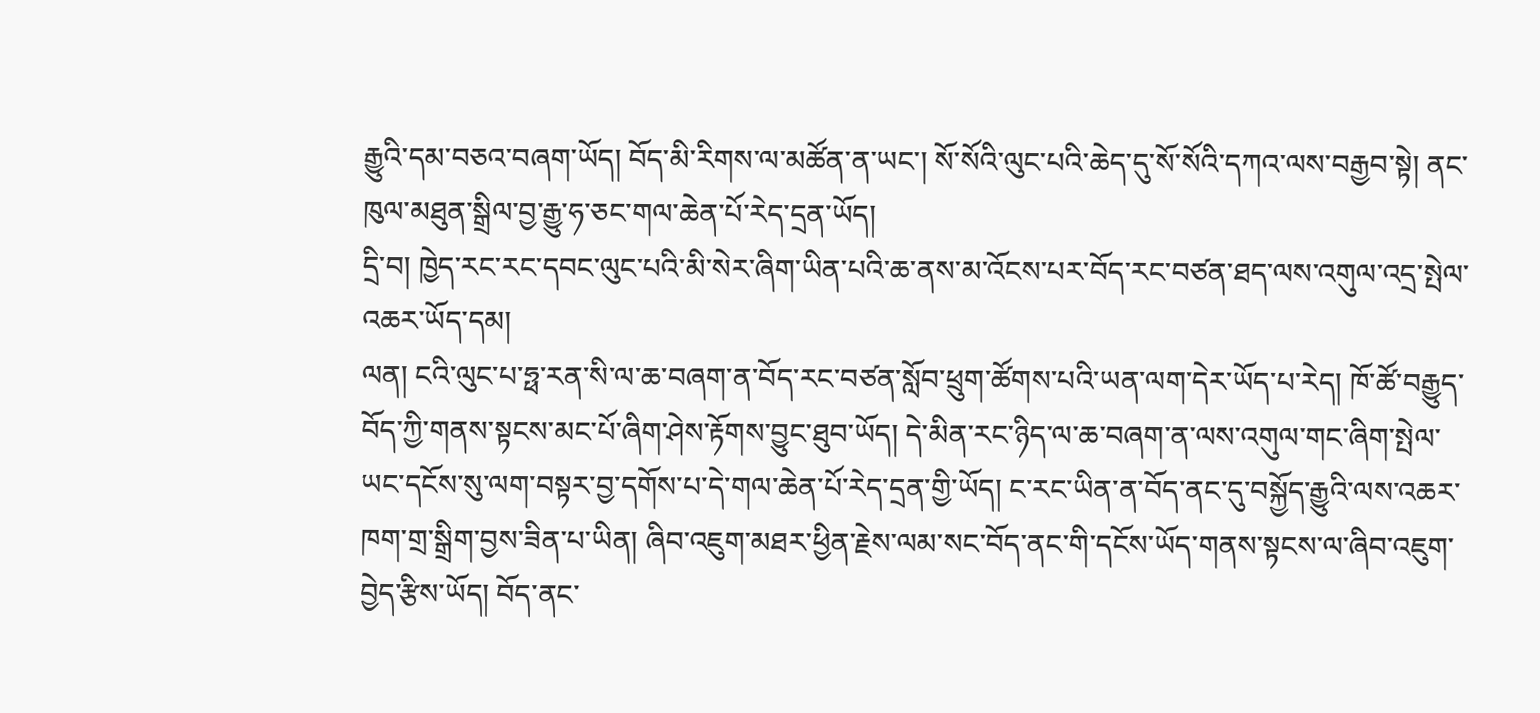རྒྱུའི་དམ་བཅའ་བཞག་ཡོད། བོད་མི་རིགས་ལ་མཚོན་ན་ཡང་། སོ་སོའི་ལུང་པའི་ཆེད་དུ་སོ་སོའི་དཀའ་ལས་བརྒྱབ་སྟེ། ནང་ཁུལ་མཐུན་སྒྲིལ་བྱ་རྒྱུ་ཧ་ཅང་གལ་ཆེན་པོ་རེད་དྲན་ཡོད།
དྲི་བ། ཁྱེད་རང་རང་དབང་ལུང་པའི་མི་སེར་ཞིག་ཡིན་པའི་ཆ་ནས་མ་འོངས་པར་བོད་རང་བཙན་ཐད་ལས་འགུལ་འདྲ་སྤེལ་འཆར་ཡོད་དམ།
ལན། ངའི་ལུང་པ་ཧྥ་རན་སི་ལ་ཆ་བཞག་ན་བོད་རང་བཙན་སློབ་ཕྲུག་ཚོགས་པའི་ཡན་ལག་དེར་ཡོད་པ་རེད། ཁོ་ཚོ་བརྒྱུད་བོད་ཀྱི་གནས་སྟངས་མང་པོ་ཞིག་ཤེས་རྟོགས་བྱུང་ཐུབ་ཡོད། དེ་མིན་རང་ཉིད་ལ་ཆ་བཞག་ན་ལས་འགུལ་གང་ཞིག་སྤེལ་ཡང་དངོས་སུ་ལག་བསྟར་བྱ་དགོས་པ་དེ་གལ་ཆེན་པོ་རེད་དྲན་གྱི་ཡོད། ང་རང་ཡིན་ན་བོད་ནང་དུ་བསྐྱོད་རྒྱུའི་ལས་འཆར་ཁག་གྲ་སྒྲིག་བྱས་ཟིན་པ་ཡིན། ཞིབ་འཇུག་མཐར་ཕྱིན་རྗེས་ལམ་སང་བོད་ནང་གི་དངོས་ཡོད་གནས་སྟངས་ལ་ཞིབ་འཇུག་བྱེད་རྩིས་ཡོད། བོད་ནང་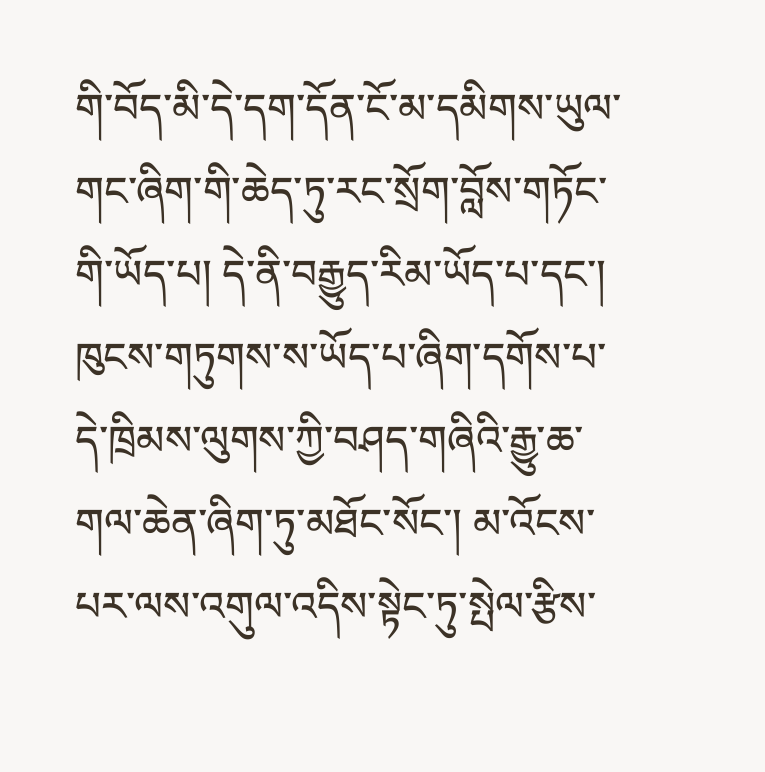གི་བོད་མི་དེ་དག་དོན་ངོ་མ་དམིགས་ཡུལ་གང་ཞིག་གི་ཆེད་ཏུ་རང་སྲོག་བློས་གཏོང་གི་ཡོད་པ། དེ་ནི་བརྒྱུད་རིམ་ཡོད་པ་དང་། ཁུངས་གཏུགས་ས་ཡོད་པ་ཞིག་དགོས་པ་དེ་ཁྲིམས་ལུགས་ཀྱི་བཤད་གཞིའི་རྒྱུ་ཆ་གལ་ཆེན་ཞིག་ཏུ་མཐོང་སོང་། མ་འོངས་པར་ལས་འགུལ་འདིས་སྟེང་ཏུ་སྤེལ་རྩིས་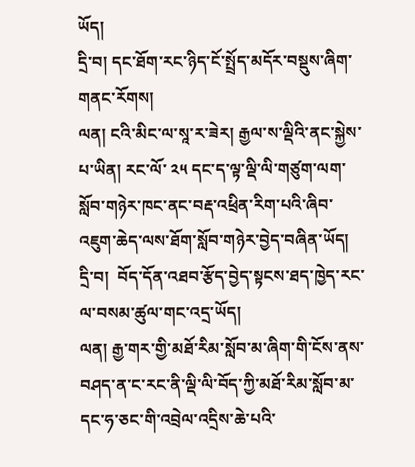ཡོད།
དྲི་བ། དང་ཐོག་རང་ཉིད་ངོ་སྤྲོད་མདོར་བསྡུས་ཞིག་གནང་རོགས།
ལན། ངའི་མིང་ལ་སཱ་ར་ཟེར། རྒྱལ་ས་ལྡིའི་ནང་སྐྱེས་པ་ཡིན། རང་ལོ་ ༢༥ དང་ད་ལྟ་ལྡི་ལི་གཙུག་ལག་སློབ་གཉེར་ཁང་ནང་བརྡ་འཕྲིན་རིག་པའི་ཞིབ་འཇུག་ཆེད་ལས་ཐོག་སློབ་གཉེར་བྱེད་བཞིན་ཡོད།
དྲི་བ།  བོད་དོན་འཐབ་རྩོད་བྱེད་སྟངས་ཐད་ཁྱེད་རང་ལ་བསམ་ཚུལ་གང་འདྲ་ཡོད།
ལན། རྒྱ་གར་གྱི་མཐོ་རིམ་སློབ་མ་ཞིག་གི་ངོས་ནས་བཤད་ན་ང་རང་ནི་ལྡི་ལི་བོད་ཀྱི་མཐོ་རིམ་སློབ་མ་དང་ཧ་ཅང་གི་འབྲེལ་འདྲིས་ཆེ་པའི་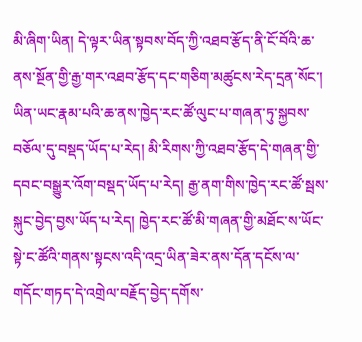མི་ཞིག་ཡིན། དེ་ལྟར་ཡིན་སྟབས་བོད་ཀྱི་འཐབ་རྩོད་ནི་ངོ་བོའི་ཆ་ནས་སྔོན་གྱི་རྒྱ་གར་འཐབ་རྩོད་དང་གཅིག་མཚུངས་རེད་དྲན་སོང་། ཡིན་ཡང་རྣམ་པའི་ཆ་ནས་ཁྱེད་རང་ཚོ་ལུང་པ་གཞན་ཏུ་སྐྱབས་བཅོལ་དུ་བསྡད་ཡོད་པ་རེད། མི་རིགས་ཀྱི་འཐབ་རྩོད་དེ་གཞན་གྱི་དབང་བསྒྱུར་འོག་བསྡད་ཡོད་པ་རེད། རྒྱ་ནག་གིས་ཁྱེད་རང་ཚོ་སྦས་སྐུང་བྱེད་བྱས་ཡོད་པ་རེད། ཁྱེད་རང་ཚོ་མི་གཞན་གྱི་མཐོང་ས་ཡོང་སྟེ་ང་ཚོའི་གནས་སྟངས་འདི་འདྲ་ཡིན་ཟེར་ནས་དོན་དངོས་ལ་གདོང་གཏད་དེ་འགྲེལ་བརྗོད་བྱེད་དགོས་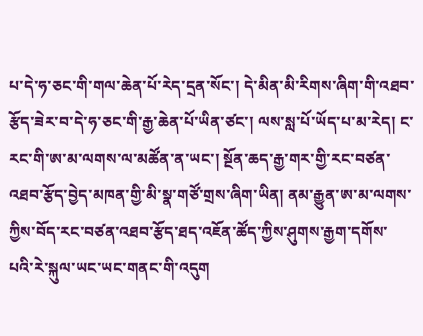པ་དེ་ཧ་ཅང་གི་གལ་ཆེན་པོ་རེད་དྲན་སོང་། དེ་མིན་མི་རིགས་ཞིག་གི་འཐབ་རྩོད་ཟེར་བ་དེ་ཧ་ཅང་གི་རྒྱ་ཆེན་པོ་ཡིན་ཙང་། ལས་སླ་པོ་ཡོད་པ་མ་རེད། ང་རང་གི་ཨ་མ་ལགས་ལ་མཚོན་ན་ཡང་། སྔོན་ཆད་རྒྱ་གར་གྱི་རང་བཙན་འཐབ་རྩོད་བྱེད་མཁན་གྱི་མི་སྣ་གཙོ་གྲས་ཞིག་ཡིན། ནམ་རྒྱུན་ཨ་མ་ལགས་ཀྱིས་བོད་རང་བཙན་འཐབ་རྩོད་ཐད་འཇོན་ཚོད་ཀྱིས་ཤུགས་རྒྱག་དགོས་པའི་རེ་སྐུལ་ཡང་ཡང་གནང་གི་འདུག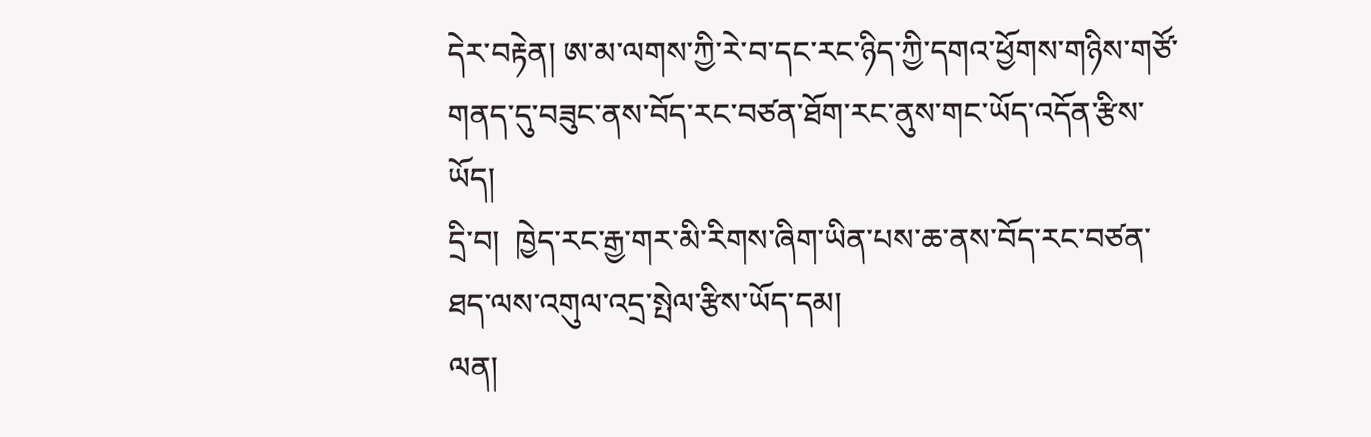དེར་བརྟེན། ཨ་མ་ལགས་ཀྱི་རེ་བ་དང་རང་ཉིད་ཀྱི་དགའ་ཕྱོགས་གཉིས་གཙོ་གནད་དུ་བཟུང་ནས་བོད་རང་བཙན་ཐོག་རང་ནུས་གང་ཡོད་འདོན་རྩིས་ཡོད།
དྲི་བ།  ཁྱེད་རང་རྒྱ་གར་མི་རིགས་ཞིག་ཡིན་པས་ཆ་ནས་བོད་རང་བཙན་ཐད་ལས་འགུལ་འདྲ་སྤེལ་རྩིས་ཡོད་དམ།
ལན།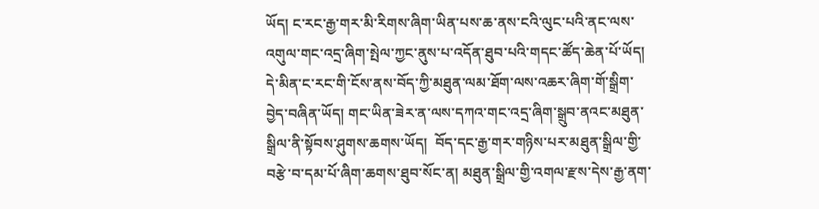ཡོད། ང་རང་རྒྱ་གར་མི་རིགས་ཞིག་ཡིན་པས་ཆ་ནས་ངའི་ལུང་པའི་ནང་ལས་འགུལ་གང་འདྲ་ཞིག་སྤེལ་ཀྱང་ནུས་པ་འདོན་ཐུབ་པའི་གདང་ཚོད་ཆེན་པོ་ཡོད། དེ་མིན་ང་རང་གི་ངོས་ནས་བོད་ཀྱི་མཐུན་ལམ་ཐོག་ལས་འཆར་ཞིག་གོ་སྒྲིག་བྱེད་བཞིན་ཡོད། གང་ཡིན་ཟེར་ན་ལས་དཀའ་གང་འདྲ་ཞིག་སྒྲུབ་ནའང་མཐུན་སྒྲིལ་ནི་སྟོབས་ཤུགས་ཆགས་ཡོད།  བོད་དང་རྒྱ་གར་གཉིས་པར་མཐུན་སྒྲིལ་གྱི་བརྩེ་བ་དམ་པོ་ཞིག་ཆགས་ཐུབ་སོང་ན། མཐུན་སྒྲིལ་གྱི་འགལ་རྫས་དེས་རྒྱ་ནག་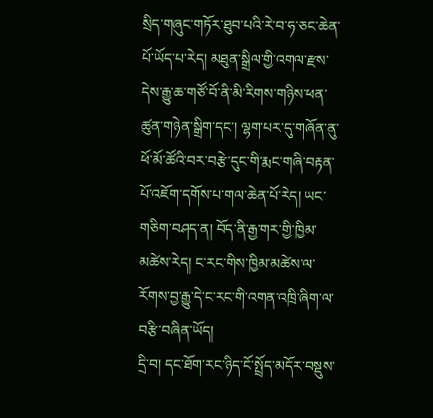སྲིད་གཞུང་གཏོར་ཐུབ་པའི་རེ་བ་ཧ་ཅང་ཆེན་པོ་ཡོད་པ་རེད། མཐུན་སྒྲིལ་གྱི་འགལ་རྫས་དེས་རྒྱུ་ཆ་གཙོ་བོ་ནི་མི་རིགས་གཉིས་ཕན་ཚུན་གཉེན་སྒྲིག་དང་། ལྷག་པར་དུ་གཞོན་ནུ་ཕོ་མོ་ཚོའི་བར་བརྩེ་དུང་གི་རྨང་གཞི་བརྟན་པོ་འཇོག་དགོས་པ་གལ་ཆེན་པོ་རེད། ཡང་གཅིག་བཤད་ན། བོད་ནི་རྒྱ་གར་གྱི་ཁྱིམ་མཚེས་རེད། ང་རང་གིས་ཁྱིམ་མཚེས་ལ་རོགས་བྱ་རྒྱུ་དེ་ང་རང་གི་འགན་འཁྲི་ཞིག་ལ་བརྩི་བཞིན་ཡོད།
དྲི་བ། དང་ཐོག་རང་ཉིད་ངོ་སྤྲོད་མདོར་བསྡུས་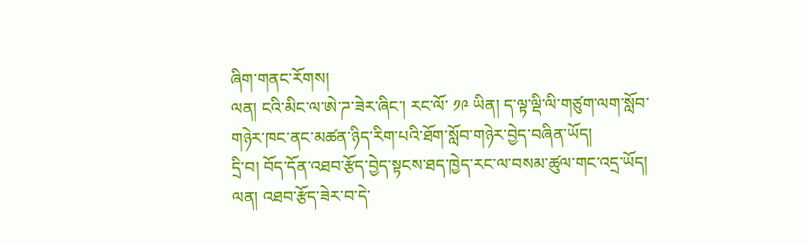ཞིག་གནང་རོགས།
ལན། ངའི་མིང་ལ་ཨེ་ཌ་ཟེར་ཞིང་། རང་ལོ་ ༡༩ ཡིན། ད་ལྟ་ལྡི་ལི་གཙུག་ལག་སློབ་གཉེར་ཁང་ནང་མཚན་ཉིད་རིག་པའི་ཐོག་སློབ་གཉེར་བྱེད་བཞིན་ཡོད།
དྲི་བ། བོད་དོན་འཐབ་རྩོད་བྱེད་སྟངས་ཐད་ཁྱེད་རང་ལ་བསམ་ཚུལ་གང་འདྲ་ཡོད།
ལན། འཐབ་རྩོད་ཟེར་བ་དེ་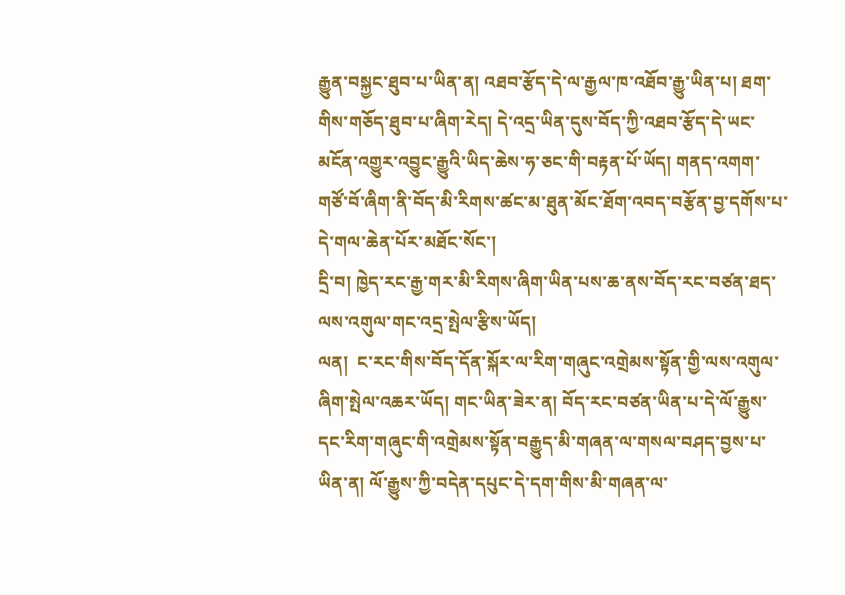རྒྱུན་བསྐྱང་ཐུབ་པ་ཡིན་ན། འཐབ་རྩོད་དེ་ལ་རྒྱལ་ཁ་འཐོབ་རྒྱུ་ཡིན་པ། ཐག་གིས་གཅོད་ཐུབ་པ་ཞིག་རེད། དེ་འདྲ་ཡིན་དུས་བོད་ཀྱི་འཐབ་རྩོད་དེ་ཡང་མངོན་འགྱུར་འབྱུང་རྒྱུའི་ཡིད་ཆེས་ཧ་ཅང་གི་བརྟན་པོ་ཡོད། གནད་འགག་གཙོ་བོ་ཞིག་ནི་བོད་མི་རིགས་ཚང་མ་ཐུན་མོང་ཐོག་འབད་བརྩོན་བྱ་དགོས་པ་དེ་གལ་ཆེན་པོར་མཐོང་སོང་།
དྲི་བ། ཁྱེད་རང་རྒྱ་གར་མི་རིགས་ཞིག་ཡིན་པས་ཆ་ནས་བོད་རང་བཙན་ཐད་ལས་འགུལ་གང་འདྲ་སྤེལ་རྩིས་ཡོད།
ལན།  ང་རང་གིས་བོད་དོན་སྐོར་ལ་རིག་གཞུང་འགྲེམས་སྟོན་གྱི་ལས་འགུལ་ཞིག་སྤེལ་འཆར་ཡོད། གང་ཡིན་ཟེར་ན། བོད་རང་བཙན་ཡིན་པ་དེ་ལོ་རྒྱུས་དང་རིག་གཞུང་གི་འགྲེམས་སྟོན་བརྒྱུད་མི་གཞན་ལ་གསལ་བཤད་བྱས་པ་ཡིན་ན། ལོ་རྒྱུས་ཀྱི་བདེན་དཔུང་དེ་དག་གིས་མི་གཞན་ལ་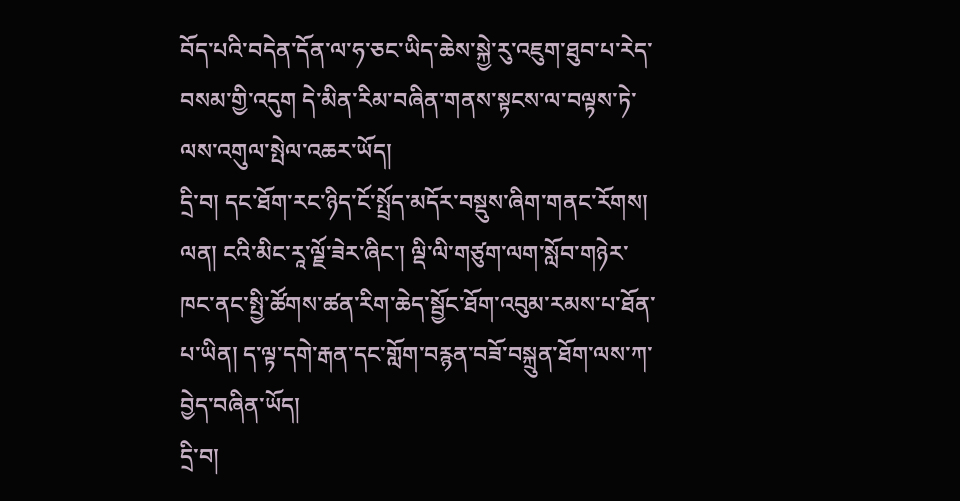བོད་པའི་བདེན་དོན་ལ་ཧ་ཅང་ཡིད་ཆེས་སྐྱེ་རུ་འཇུག་ཐུབ་པ་རེད་བསམ་གྱི་འདུག དེ་མིན་རིམ་བཞིན་གནས་སྟངས་ལ་བལྟས་ཏེ་ལས་འགུལ་སྤེལ་འཆར་ཡོད།
དྲི་བ། དང་ཐོག་རང་ཉིད་ངོ་སྤྲོད་མདོར་བསྡུས་ཞིག་གནང་རོགས།
ལན། ངའི་མིང་རཱ་ལྗོ་ཟེར་ཞིང་། ལྡི་ལི་གཙུག་ལག་སློབ་གཉེར་ཁང་ནང་སྤྱི་ཚོགས་ཚན་རིག་ཆེད་སྦྱོང་ཐོག་འབུམ་རམས་པ་ཐོན་པ་ཡིན། ད་ལྟ་དགེ་རྒན་དང་གློག་བརྙན་བཟོ་བསྐྲུན་ཐོག་ལས་ཀ་བྱེད་བཞིན་ཡོད།
དྲི་བ།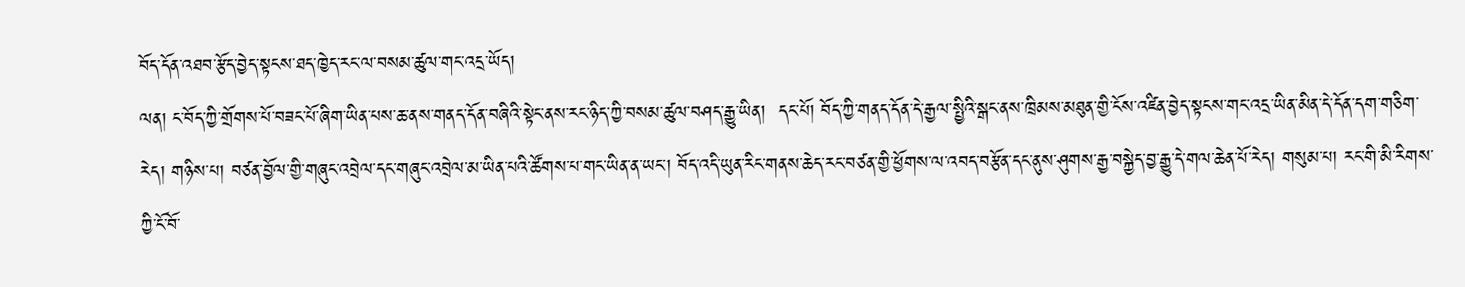བོད་དོན་འཐབ་རྩོད་བྱེད་སྟངས་ཐད་ཁྱེད་རང་ལ་བསམ་ཚུལ་གང་འདྲ་ཡོད།
ལན། ང་བོད་ཀྱི་གྲོགས་པོ་བཟང་པོ་ཞིག་ཡིན་པས་ཆ་ནས་གནད་དོན་བཞིའི་སྟེང་ནས་རང་ཉིད་ཀྱི་བསམ་ཚུལ་བཤད་རྒྱུ་ཡིན།  དང་པོ། བོད་ཀྱི་གནད་དོན་དེ་རྒྱལ་སྤྱིའི་སྒང་ནས་ཁྲིམས་མཐུན་གྱི་ངོས་འཛིན་བྱེད་སྟངས་གང་འདྲ་ཡིན་མིན་དེ་དོན་དག་གཅིག་རེད། གཉིས་པ། བཙན་བྱོལ་གྱི་གཞུང་འབྲེལ་དང་གཞུང་འབྲེལ་མ་ཡིན་པའི་ཚོགས་པ་གང་ཡིན་ན་ཡང་། བོད་འདི་ཡུན་རིང་གནས་ཆེད་རང་བཙན་གྱི་ཕྱོགས་ལ་འབད་བརྩོན་དང་ནུས་ཤུགས་རྒྱ་བསྐྱེད་བྱ་རྒྱུ་དེ་གལ་ཆེན་པོ་རེད། གསུམ་པ། རང་གི་མི་རིགས་ཀྱི་ངོ་བོ་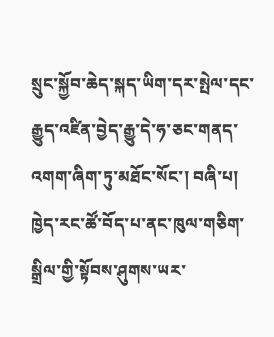སྲུང་སྐྱོབ་ཆེད་སྐད་ཡིག་དར་སྤེལ་དང་རྒྱུད་འཛིན་བྱེད་རྒྱུ་དེ་ཧ་ཅང་གནད་འགག་ཞིག་ཏུ་མཐོང་སོང་། བཞི་པ། ཁྱེད་རང་ཚོ་བོད་པ་ནང་ཁུལ་གཅིག་སྒྲིལ་གྱི་སྟོབས་ཤུགས་ཡར་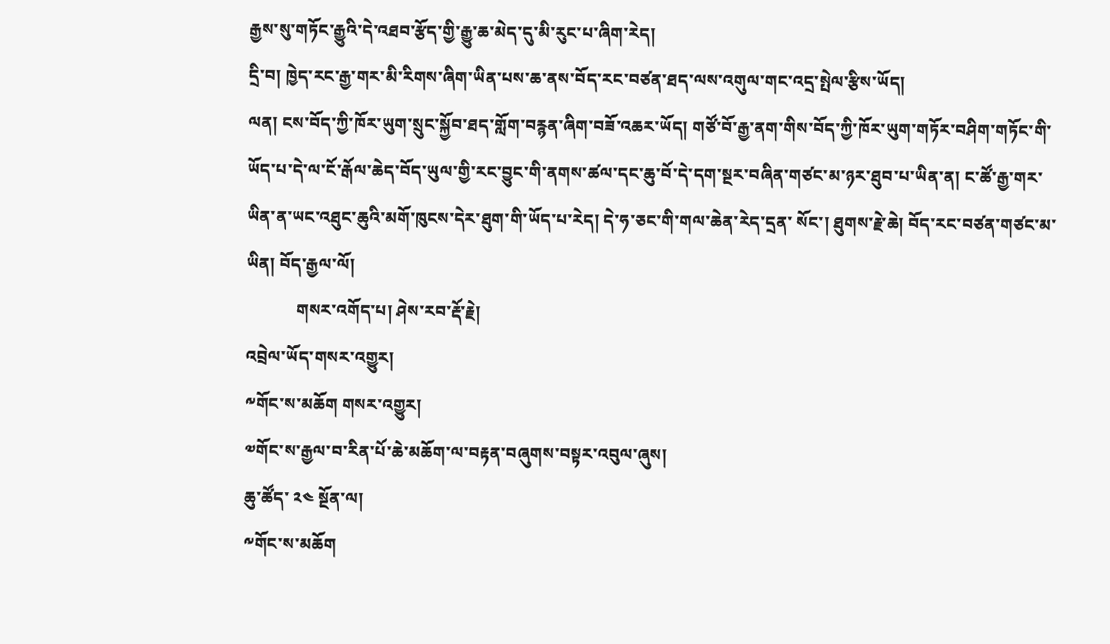རྒྱས་སུ་གཏོང་རྒྱུའི་དེ་འཐབ་རྩོད་གྱི་རྒྱུ་ཆ་མེད་དུ་མི་རུང་པ་ཞིག་རེད།
དྲི་བ། ཁྱེད་རང་རྒྱ་གར་མི་རིགས་ཞིག་ཡིན་པས་ཆ་ནས་བོད་རང་བཙན་ཐད་ལས་འགུལ་གང་འདྲ་སྤེལ་རྩིས་ཡོད།
ལན། ངས་བོད་ཀྱི་ཁོར་ཡུག་སྲུང་སྐྱོབ་ཐད་གློག་བརྙན་ཞིག་བཟོ་འཆར་ཡོད། གཙོ་བོ་རྒྱ་ནག་གིས་བོད་ཀྱི་ཁོར་ཡུག་གཏོར་བཤིག་གཏོང་གི་ཡོད་པ་དེ་ལ་ངོ་རྒོལ་ཆེད་བོད་ཡུལ་གྱི་རང་བྱུང་གི་ནགས་ཚལ་དང་ཆུ་བོ་དེ་དག་སྔར་བཞིན་གཙང་མ་ཉར་ཐུབ་པ་ཡིན་ན། ང་ཚོ་རྒྱ་གར་ཡིན་ན་ཡང་འཐུང་ཆུའི་མགོ་ཁུངས་དེར་ཐུག་གི་ཡོད་པ་རེད། དེ་ཧ་ཅང་གི་གལ་ཆེན་རེད་དྲན་ སོང་། ཐུགས་རྗེ་ཆེ། བོད་རང་བཙན་གཙང་མ་ཡིན། བོད་རྒྱལ་ལོ།
            གསར་འགོད་པ། ཤེས་རབ་རྡོ་རྗེ།
འབྲེལ་ཡོད་གསར་འགྱུར།
༸གོང་ས་མཆོག གསར་འགྱུར།
༧གོང་ས་རྒྱལ་བ་རིན་པོ་ཆེ་མཆོག་ལ་བརྟན་བཞུགས་བསྟར་འབུལ་ཞུས།
ཆུ་ཚོད་ ༢༤ སྔོན་ལ།
༸གོང་ས་མཆོག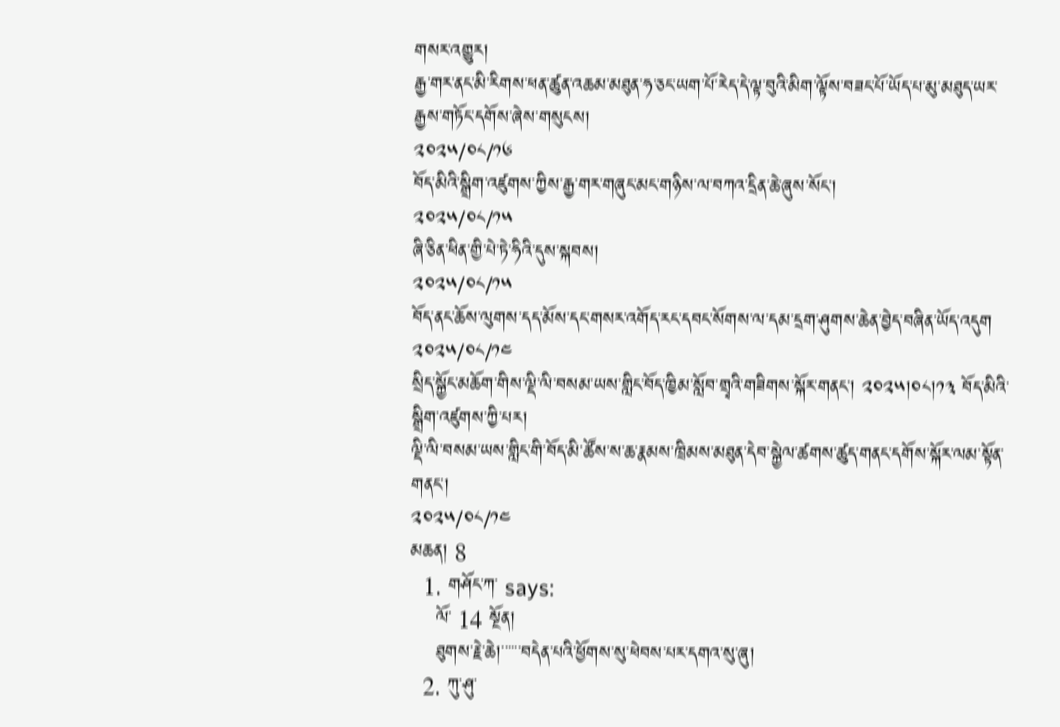གསར་འགྱུར།
རྒྱ་གར་ནང་མི་རིགས་ཕན་ཚུན་འཆམ་མཐུན་ཧ་ཅང་ཡག་པོ་རེད་དེ་ལྟ་བུའི་མིག་ལྟོས་བཟང་པོ་ཡོད་པ་མུ་མཐུད་ཡར་རྒྱས་གཏོང་དགོས་ཞེས་གསུངས།
༢༠༢༥/༠༨/༡༦
བོད་མིའི་སྒྲིག་འཛུགས་ཀྱིས་རྒྱ་གར་གཞུང་མང་གཉིས་ལ་བཀའ་དྲིན་ཆེ་ཞུས་སོང་།
༢༠༢༥/༠༨/༡༥
ཞི་ཅིན་ཕིན་གྱི་པེ་ཏེ་ཧིའི་དུས་སྐབས།
༢༠༢༥/༠༨/༡༥
བོད་ནང་ཆོས་ལུགས་དད་མོས་དང་གསར་འགོད་རང་དབང་སོགས་ལ་དམ་དྲག་ཤུགས་ཆེན་བྱེད་བཞིན་ཡོད་འདུག
༢༠༢༥/༠༨/༡༤
སྲིད་སྐྱོང་མཆོག་གིས་ལྡི་ལི་བསམ་ཡས་གླིང་བོད་ཁྱིམ་སློབ་གྲྭའི་གཟིགས་སྐོར་གནང་། ༢༠༢༥།༠༨།༡༣ བོད་མིའི་སྒྲིག་འཛུགས་ཀྱི་པར།
ལྡི་ལི་བསམ་ཡས་གླིང་གི་བོད་མི་ཚོས་ས་ཆ་རྣམས་ཁྲིམས་མཐུན་དེབ་སྐྱེལ་ཚགས་ཚུད་གནང་དགོས་སྐོར་ལམ་སྟོན་གནང་།
༢༠༢༥/༠༨/༡༤
མཆན། 8
  1. གཤོང་ཀ་ says:
    ལོ་ 14 སྔོན།
    ཐུགས་རྗེ་ཆེ།་་་་་་བདེན་པའི་ཕྱོགས་སུ་ཕེབས་པར་དགའ་སུ་ཞུ།
  2. ཀུ་ཤུ་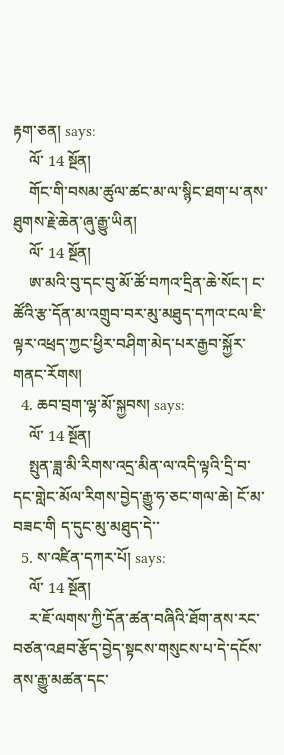རྟག་ཅན། says:
    ལོ་ 14 སྔོན།
    གོང་གི་བསམ་ཚུལ་ཚང་མ་ལ་སྙིང་ཐག་པ་ནས་ཐུགས་རྗེ་ཆེན་ཞུ་རྒྱུ་ཡིན།
    ལོ་ 14 སྔོན།
    ཨ་མའི་བུ་དང་བུ་མོ་ཚོ་བཀའ་དྲིན་ཆེ་སོང་། ང་ཚོའི་རྩ་དོན་མ་འགྲུབ་བར་མུ་མཐུད་དཀའ་ངལ་ཇི་ལྟར་འཕྲད་ཀྱང་ཕྱིར་བཤིག་མེད་པར་རྒྱབ་སྐྱོར་གནང་རོགས།
  4. ཆབ་བྲག་ལྷ་མོ་སྐྱབས། says:
    ལོ་ 14 སྔོན།
    སྤུན་ཟླ་མི་རིགས་འདྲ་མིན་ལ་འདི་ལྟའི་དྲི་བ་དང་གླེང་མོལ་རིགས་བྱེད་རྒྱུ་ཧ་ཅང་གལ་ཆེ། ངོ་མ་བཟང་གི ད་དུང་མུ་མཐུད་དེ་་
  5. ས་འཛིན་དཀར་པོ། says:
    ལོ་ 14 སྔོན།
    ར་ཇོ་ལགས་ཀྱི་དོན་ཚན་བཞིའི་ཐོག་ནས་རང་བཙན་འཐབ་རྩོད་བྱེད་སྟངས་གསུངས་པ་དེ་དངོས་ནས་རྒྱུ་མཚན་དང་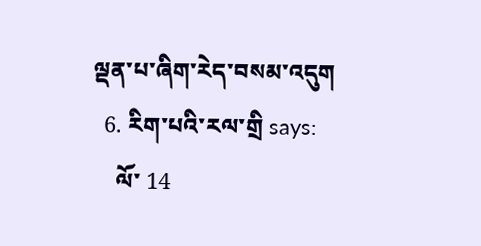ལྡན་པ་ཞིག་རེད་བསམ་འདུག
  6. རིག་པའི་རལ་གྲི says:
    ལོ་ 14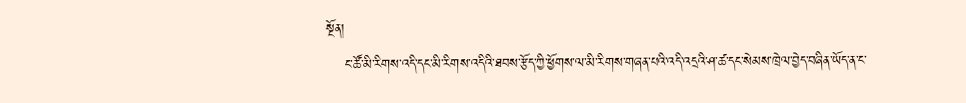སྔོན།
    ང་ཚོ་མི་རིགས་འདི་དང་མི་རིགས་འདིའི་ཐབས་རྩོད་ཀྱི་ཕྱོགས་ལ་མི་རིགས་གཞན་པའི་འདི་འདྲའི་ཤ་ཚ་དང་སེམས་ཁྲེལ་བྱེད་བཞིན་ཡོད་ན་ང་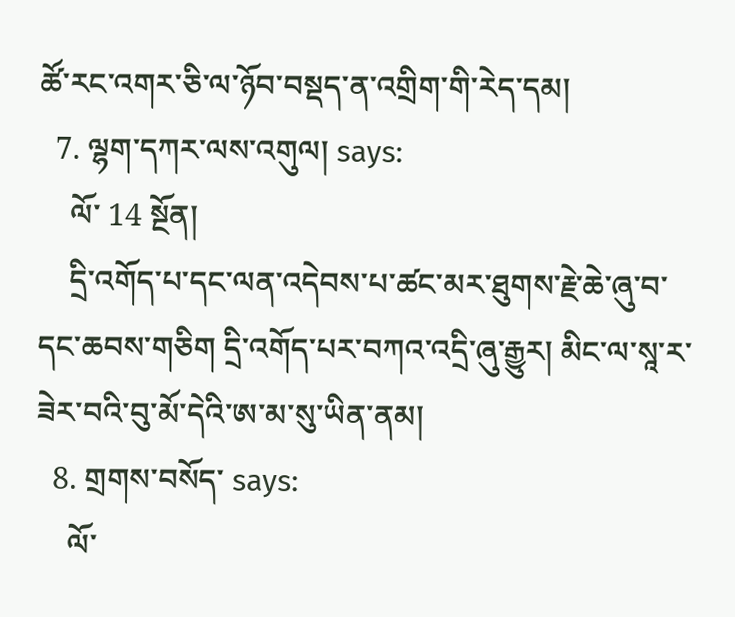ཚོ་རང་འགར་ཅི་ལ་ཉོབ་བསྡད་ན་འགྲིག་གི་རེད་དམ།
  7. ལྷག་དཀར་ལས་འགུལ། says:
    ལོ་ 14 སྔོན།
    དྲི་འགོད་པ་དང་ལན་འདེབས་པ་ཚང་མར་ཐུགས་རྗེ་ཆེ་ཞུ་བ་དང་ཆབས་གཅིག དྲི་འགོད་པར་བཀའ་འདྲི་ཞུ་རྒྱུར། མིང་ལ་སཱ་ར་ཟེར་བའི་བུ་མོ་དེའི་ཨ་མ་སུ་ཡིན་ནམ།
  8. གྲགས་བསོད་ says:
    ལོ་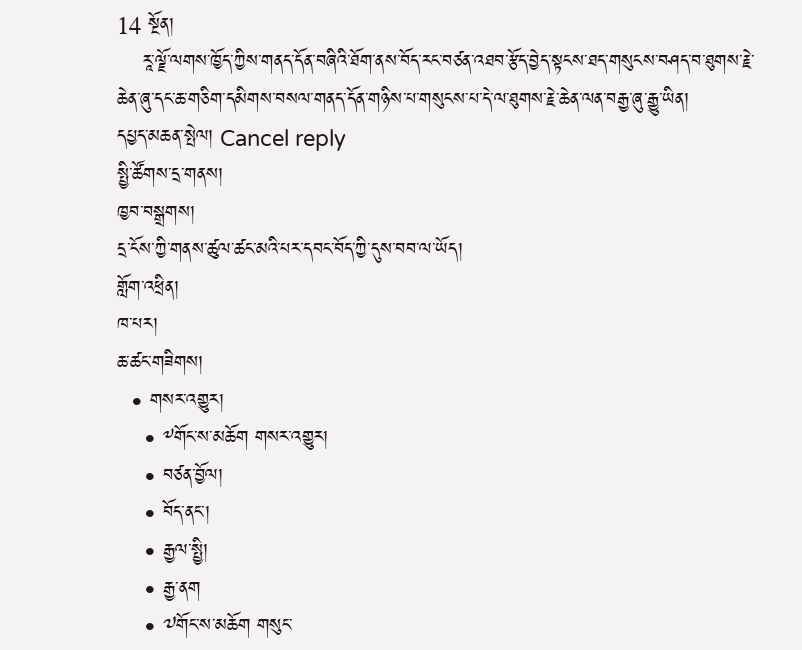14 སྔོན།
    རཱ་ལྗོ་ལགས་ཁྱོད་ཀྱིས་གནད་དོན་བཞིའི་ཐོག་ནས་བོད་རང་བཙན་འཐབ་རྩོད་བྱེད་སྟངས་ཐད་གསུངས་བཤད་བ་ཐུགས་རྗེ་ཆེན་ཞུ་དང་ཆ་གཅིག་དམིགས་བསལ་གནད་དོན་གཉིས་པ་གསུངས་པ་དེ་ལ་ཐུགས་རྗེ་ཆེན་ལན་བརྒྱ་ཞུ་རྒྱུ་ཡིན།
དཔྱད་མཆན་སྤེལ། Cancel reply
སྤྱི་ཚོགས་དྲ་གནས།
ཁྱབ་བསྒྲགས།
དྲ་ངོས་ཀྱི་གནས་ཚུལ་ཚང་མའི་པར་དབང་བོད་ཀྱི་དུས་བབ་ལ་ཡོད།
གློག་འཕྲིན།
ཁ་པར།
ཆ་ཚང་གཟིགས།
  • གསར་འགྱུར།
    • ༸གོང་ས་མཆོག གསར་འགྱུར།
    • བཙན་བྱོལ།
    • བོད་ནང་།
    • རྒྱལ་སྤྱི།
    • རྒྱ་ནག
    • ༧གོང་ས་མཆོག གསུང་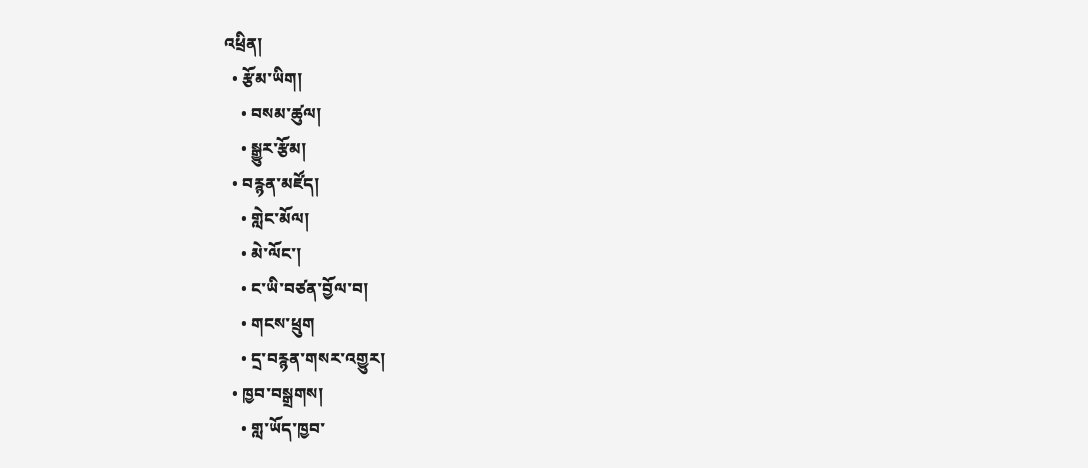འཕྲིན།
  • རྩོམ་ཡིག།
    • བསམ་ཚུལ།
    • སྒྱུར་རྩོམ།
  • བརྙན་མཛོད།
    • གླེང་མོལ།
    • མེ་ལོང་།
    • ང་ཡི་བཙན་བྱོལ་བ།
    • གངས་ཕྲུག
    • དྲ་བརྙན་གསར་འགྱུར།
  • ཁྱབ་བསྒྲགས།
    • གླ་ཡོད་ཁྱབ་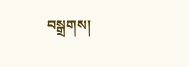བསྒྲགས།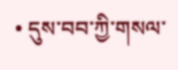• དུས་བབ་ཀྱི་གསལ་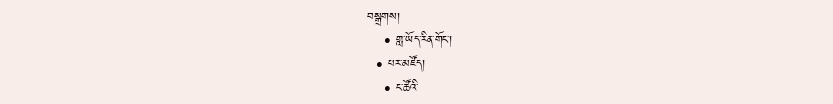བསྒྲགས།
    • གླ་ཡོད་རིན་གོང་།
  • པར་མཛོད།
    • ང་ཚོའི་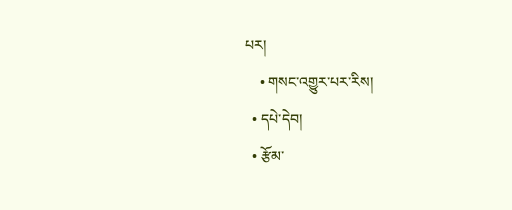པར།
    • གསང་འགྱུར་པར་རིས།
  • དཔེ་དེབ།
  • རྩོམ་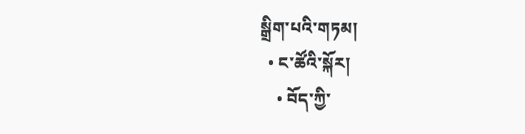སྒྲིག་པའི་གཏམ།
  • ང་ཚོའི་སྐོར།
    • བོད་ཀྱི་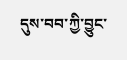དུས་བབ་ཀྱི་བྱུང་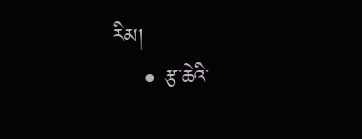རིམ།
    • རྩ་ཆེའི་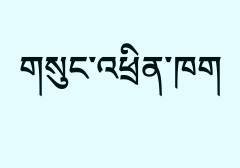གསུང་འཕྲིན་ཁག